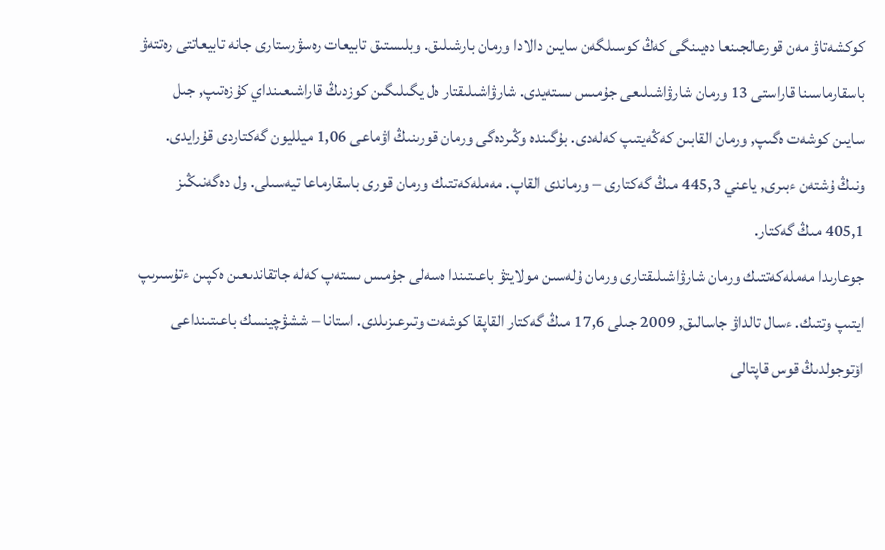كوكشەتاۋ مەن قورعالجىنعا دەيىنگى كەڭ كوسىلگەن سايىن دالادا ورمان بارشىلىق. وبلىستىق تابيعات رەسۋرستارى جانە تابيعاتتى رەتتەۋ باسقارماسىنا قاراستى 13 ورمان شارۋاشىلىعى جۇمىس ىستەيدى. شارۋاشىلىقتار ەل يگىلىگىن كوزدىڭ قاراشىعىنداي كۇزەتىپ, جىل سايىن كوشەت ەگىپ, ورمان القابىن كەڭەيتىپ كەلەدى. بۇگىندە وڭىردەگى ورمان قورىنىڭ اۋماعى 1,06 ميلليون گەكتاردى قۇرايدى. ونىڭ ۇشتەن ءبىرى, ياعني 445,3 مىڭ گەكتارى – ورماندى القاپ. مەملەكەتتىك ورمان قورى باسقارماعا تيەسىلى. ول دەگەنىڭىز 405,1 مىڭ گەكتار.
جوعارىدا مەملەكەتتىك ورمان شارۋاشىلىقتارى ورمان ۇلەسىن مولايتۋ باعىتىندا ەسەلى جۇمىس ىستەپ كەلە جاتقاندىعىن ەكپىن ءتۇسىرىپ ايتىپ وتتىك. ءسال تالداۋ جاسالىق, 2009 جىلى 17,6 مىڭ گەكتار القاپقا كوشەت وتىرعىزىلدى. استانا – ششۋچينسك باعىتىنداعى اۆتوجولدىڭ قوس قاپتالى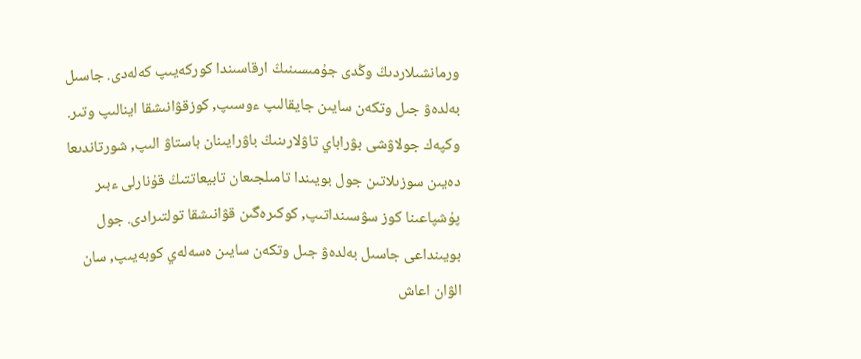ورمانشىلاردىڭ وڭدى جۇمىسىنىڭ ارقاسىندا كوركەيىپ كەلەدى. جاسىل بەلدەۋ جىل وتكەن سايىن جايقالىپ ءوسىپ, كوزقۋانىشقا اينالىپ وتىر. وكپەك جولاۋشى بۋراباي تاۋلارىنىڭ باۋرايىنان باستاۋ الىپ, شورتاندىعا دەيىن سوزىلاتىن جول بويىندا تامىلجىعان تابيعاتتىڭ قۇنارلى ءبىر پۇشپاعىنا كوز سۋسىنداتىپ, كوكىرەگىن قۋانىشقا تولتىرادى. جول بويىنداعى جاسىل بەلدەۋ جىل وتكەن سايىن ەسەلەي كوبەيىپ, سان الۋان اعاش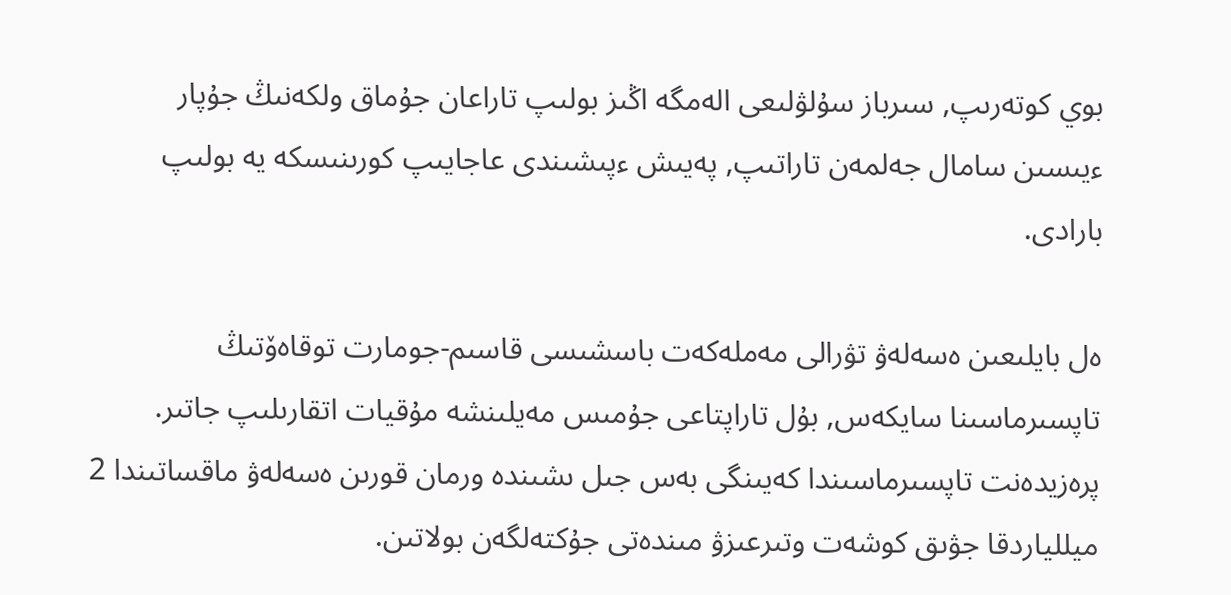بوي كوتەرىپ, سىرباز سۇلۋلىعى الەمگە اڭىز بولىپ تاراعان جۇماق ولكەنىڭ جۇپار ءيىسىن سامال جەلمەن تاراتىپ, پەيىش ءپىشىندى عاجايىپ كورىنىسكە يە بولىپ بارادى.

ەل بايلىعىن ەسەلەۋ تۋرالى مەملەكەت باسشىسى قاسىم-جومارت توقاەۆتىڭ تاپسىرماسىنا سايكەس, بۇل تاراپتاعى جۇمىس مەيلىنشە مۇقيات اتقارىلىپ جاتىر. پرەزيدەنت تاپسىرماسىندا كەيىنگى بەس جىل ىشىندە ورمان قورىن ەسەلەۋ ماقساتىندا 2 ميللياردقا جۋىق كوشەت وتىرعىزۋ مىندەتى جۇكتەلگەن بولاتىن.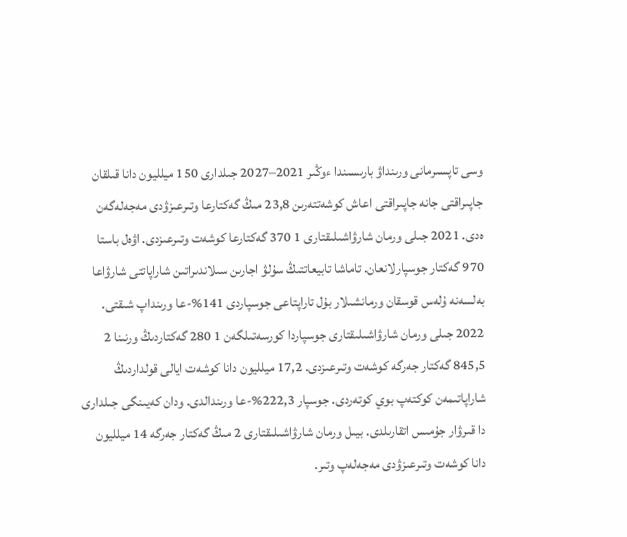وسى تاپسىرمانى ورىنداۋ بارىسىندا ءوڭىر 2021–2027 جىلدارى 150 ميلليون دانا قىلقان جاپىراقتى جانە جاپىراقتى اعاش كوشەتتەرىن 23,8 مىڭ گەكتارعا وتىرعىزۋدى مەجەلەگەن ەدى. 2021 جىلى ورمان شارۋاشىلىقتارى 1 370 گەكتارعا كوشەت وتىرعىزدى. اۋەل باستا 970 گەكتار جوسپارلانعان. تاماشا تابيعاتتىڭ سۇلۋ اجارىن سىلاندىراتىن شاراپاتتى شارۋاعا بەلسەنە ۇلەس قوسقان ورمانشىلار بۇل تاراپتاعى جوسپاردى 141%-عا ورىنداپ شىقتى. 2022 جىلى ورمان شارۋاشىلىقتارى جوسپاردا كورسەتىلگەن 1 280 گەكتاردىڭ ورنىنا 2 845,5 گەكتار جەرگە كوشەت وتىرعىزدى. 17,2 ميلليون دانا كوشەت ايالى قولداردىڭ شاراپاتىمەن كوكتەپ بوي كوتەردى. جوسپار 222,3%-عا ورىندالدى. ودان كەيىنگى جىلدارى دا قىرۋار جۇمىس اتقارىلدى. بيىل ورمان شارۋاشىلىقتارى 2 مىڭ گەكتار جەرگە 14 ميلليون دانا كوشەت وتىرعىزۋدى مەجەلەپ وتىر.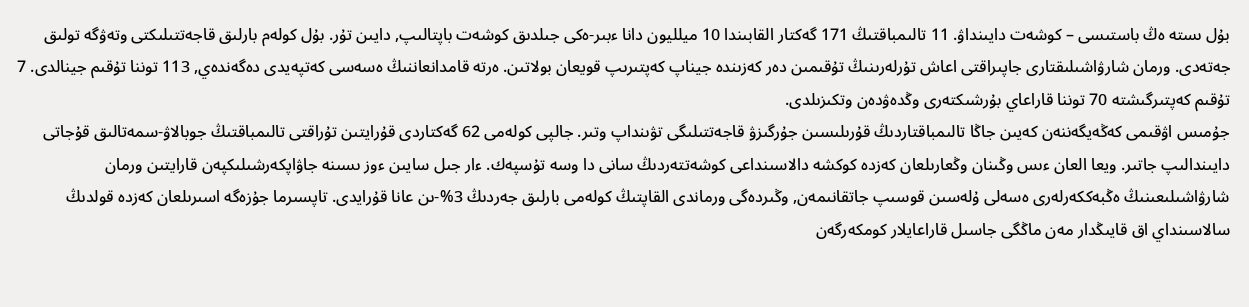بۇل ىستە ەڭ باستىسى – كوشەت دايىنداۋ. 11 تالىمباقتىڭ 171 گەكتار القابىندا 10 ميلليون دانا ءبىر-ەكى جىلدىق كوشەت باپتالىپ, دايىن تۇر. بۇل كولەم بارلىق قاجەتتىلىكتى وتەۋگە تولىق جەتەدى. ورمان شارۋاشىلىقتارى جاپىراقتى اعاش تۇرلەرىنىڭ تۇقىمىن دەر كەزىندە جيناپ كەپتىرىپ قويعان بولاتىن. ەرتە قامدانعاننىڭ ەسەسى كەتپەيدى دەگەندەي, 113 توننا تۇقىم جينالدى. 7 تۇقىم كەپتىرگىشتە 70 توننا قاراعاي بۇرشىكتەرى وڭدەۋدەن وتكىزىلدى.
جۇمىس اۋقىمى كەڭەيگەننەن كەيىن جاڭا تالىمباقتاردىڭ قۇرىلىسىن جۇرگىزۋ قاجەتتىلىگى تۋىنداپ وتىر. جالپى كولەمى 62 گەكتاردى قۇرايتىن تۇراقتى تالىمباقتىڭ جوبالاۋ-سمەتالىق قۇجاتى دايىندالىپ جاتىر. ويعا العان ءىس وڭىنان وڭعارىلعان كەزدە كوكشە دالاسىنداعى كوشەتتەردىڭ سانى دا وسە تۇسپەك. ءار جىل سايىن ءوز ىسىنە جاۋاپكەرشىلىكپەن قارايتىن ورمان شارۋاشىلىعىنىڭ ەڭبەككەرلەرى ەسەلى ۇلەسىن قوسىپ جاتقانىمەن, وڭىردەگى ورماندى القاپتىڭ كولەمى بارلىق جەردىڭ 3%-ىن عانا قۇرايدى. تاپسىرما جۇزەگە اسىرىلعان كەزدە قولدىڭ سالاسىنداي اق قايىڭدار مەن ماڭگى جاسىل قاراعايلار كومكەرگەن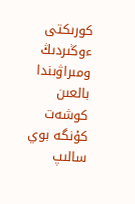كورىكتى ءوڭىردىڭ ومىراۋىندا بالعىن كوشەت كۇنگە بوي سالىپ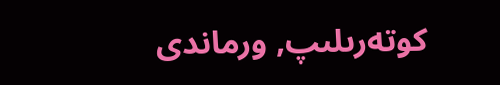كوتەرىلىپ, ورماندى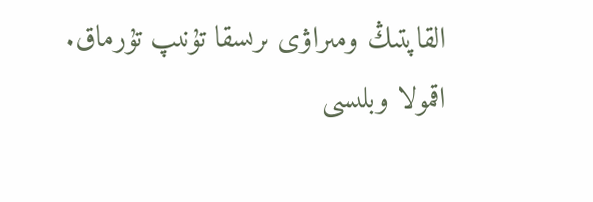القاپتىڭ ومىراۋى ىرىسقا تۇنىپ تۇرماق.
اقمولا وبلىسى